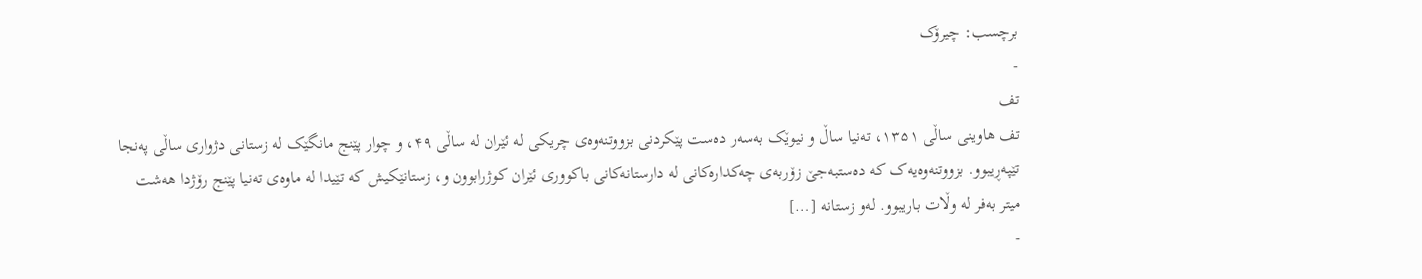برچسب: چیرۆک
-
تف
تف هاوینی ساڵی ۱۳۵۱، تەنیا ساڵ و نیوێک بەسەر دەست پێکردنی بزووتنەوەی چریکی لە ئێران لە ساڵی ۴۹، و چوار پێنج مانگێک لە زستانی دژواری ساڵی پەنجا تێپەڕیبوو. بزووتنەوەیەک کە دەستبەجێ زۆربەی چەکدارەکانی لە دارستانەکانی باکووری ئێران کوژرابوون و، زستانێکیش کە تێیدا لە ماوەی تەنیا پێنج رۆژدا هەشت میتر بەفر لە وڵات باریبوو. لەو زستانە […]
-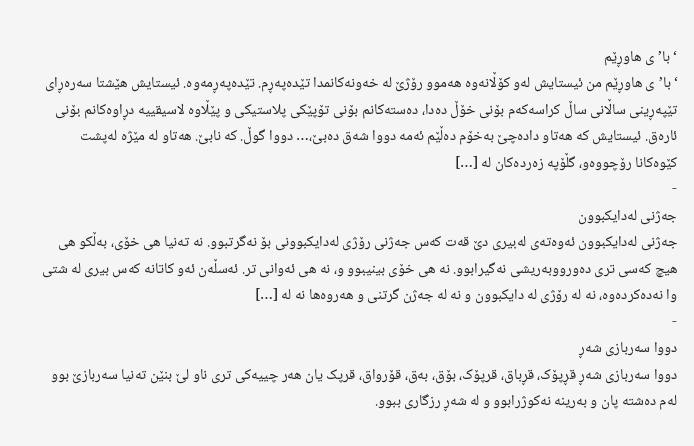‘با’ی هاوڕێم
‘با’ی هاوڕێم من ئیستایش لەو کۆڵانەوە هەموو رۆژێ لە خەونەکانمدا تێدەپەڕم. تێدەپەڕمەوە. ئیستایش هێشتا سەرەڕای تێپەڕینی ساڵانی ساڵ کراسەکەم بۆنی خۆڵ دەدا، دەستەکانم بۆنی تۆپێکی پلاستیکی و پێڵاوە لاسیقییە دڕاوەکانم بۆنی ئارەق. ئیستایش کە هەتاو دادەچێ بەخۆم دەڵێم ئەمە دووا شەق دەبێ،… دووا گوڵ. کە نابێ. هەتاو لە مێژە لەپشت کێوەکانا رۆچووەو، گڵۆپە زەردەکان لە […]
-
جەژنی لەدایکبوون
جەژنی لەدایکبوون ئەوەتەی لەبیری دێ قەت کەس جەژنی رۆژی لەدایکبوونی بۆ نەگرتبوو. نە تەنیا هی خۆی، بەڵکو هی هیچ کەسی تری دەورووبەریشی نەگیرابوو. نە هی خۆی بینیبوو و، نە هی ئەوانی تر. ئەسڵەن ئەو کاتانە کەس بیری لە شتی وا نەدەکردەوە، نە لە رۆژی لە دایکبوون و نە لە جەژن گرتنی و هەروەها نە لە […]
-
دووا سەربازی شەڕ
دووا سەربازی شەڕ قڕپۆک، قڕباق، قرپۆک، بۆق، بەق، قۆرواق، قرپک یان هەر چییەکی تری ناو لێ بنێن تەنیا سەربازێ بوو لەم دەشتە پان و بەرینە نەکوژرابوو و لە شەڕ رزگاری ببوو.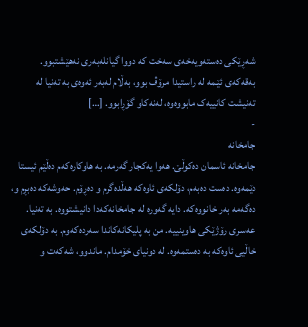شەڕێکی دەستەویەخەی سەخت کە دووا گیانلەبەری نەهێشتبوو. بەقەکەی ئێـمە لە راستیدا مرۆڤ بوو، بەڵام لەبەر ئەوەی بە تەنیا لە تەنیشت کانییەک مابووەوە، لەنەکاو گۆڕابوو. […]
-
جامخانە
جامخانە ئاسمان دەکوڵێ. هەوا یەکجار گەرمە. بە هاوکارەکەم دەڵێم ئیستا دێمەوە. دەست دەبەم، دۆلکەی ئاوەکە هەڵدەگرم و دەڕۆم. حەوشەکە دەبڕم و، دەگەمە بەر خانووەکە. دایە گەورە لە جامخانەکەدا دانیشتووە. بە تەنیا. عەسری رۆژێکی هاوینییە. من بە پلیکانەکاندا سەردەکەوم. بە دۆلکەی خاڵیی ئاوەکە بە دەستمەوە. لە دونیای خۆمدام. ماندوو، شەکەت و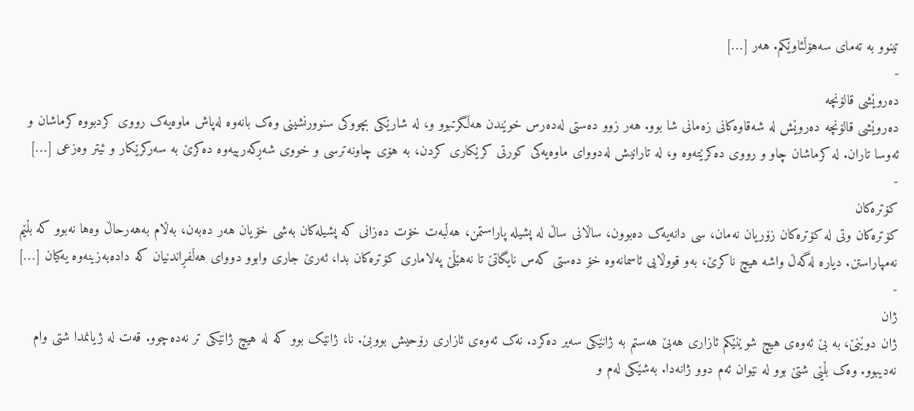تینوو بە تەمای سەهۆڵئاوێکم. هەر […]
-
دەروێشی قالۆنچە
دەروێشی قالۆنچە دەروێش لە شەقاوەکانی زەمانی شا بوو. هەر زوو دەستی لەدەرس خوێندن هەڵگرتبوو و، لە شارێکی بچووکی سنوورنشینی وەک بانەوە لەپاش ماوەیەک رووی کردبووە کرماشان و ئەوسا تاران. لە کرماشان چاو و رووی دەکرێتەوە و، لە تارانیش لەدووای ماوەیەکی کورتی کرێکاری کردن، بە هۆی چاونەترسی و خووی شەڕکەرییەوە دەکرێ بە سەرکرێکار و ئیتر وەزعی […]
-
کۆترەکان
کۆترەکان وتی لە کۆترەکان زۆریان نەمان، سی دانەیەک دەبوون، ساڵانی ساڵ لە پشیلە پاراستمن، هەڵبەت خۆت دەزانی کە پشیلەکان بەشی خۆیان هەر دەبەن، بەڵام بەهەرحاڵ وەها نەبوو کە بڵێم نەمپاراستن. دیارە لەگەڵ واشە هیچ ناکرێ، بەو قووڵایی ئاسمانەوە خۆ دەستی کەس نایگاتێ تا نەهێڵێ پەلاماری کۆترەکان بدا، ئەرێ جاری وابوو دووای هەڵفڕاندنیان کە دادەبەزینەوە یەکیان […]
-
ژان
ژان دوێنێ، بە بێ ئەوەی هیچ شوێنێکم ئازاری هەبێ هەستم بە ژانێکی سەیر دەکرد. نەک ئەوەی ئازاری رۆحیش بووبێ. نا، ژانێک بوو کە لە هیچ ژانێکی تر نەدەچوو. قەت لە ژیانمدا شتی وام نەدیبوو. وەک بڵێی شتێ بوو لە نێوان ئەم دوو ژانەدا. بەشێکی لەم و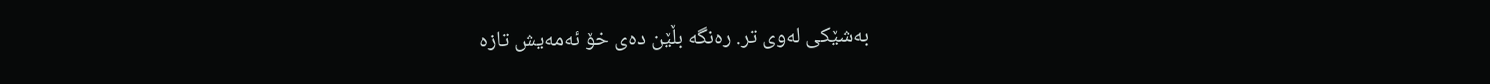بەشێکی لەوی تر. رەنگە بڵێن دەی خۆ ئەمەیش تازە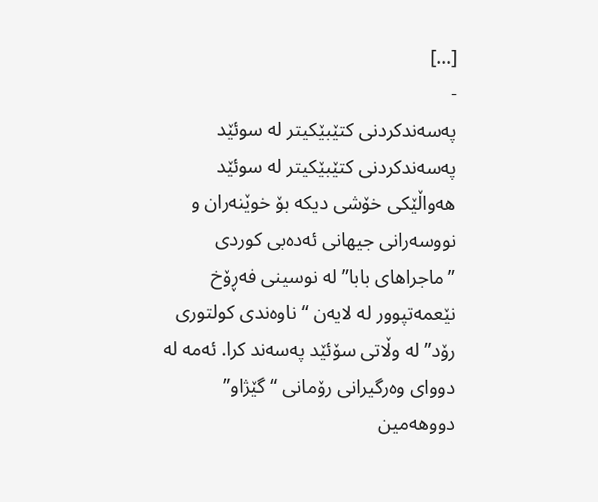[…]
-
پەسەندکردنی کتێبێکیتر له سوئێد
پەسەندکردنی کتێبێکیتر له سوئێد هەواڵێکی خۆشی دیکە بۆ خوێنەران و نووسەرانی جیهانی ئەدەبی کوردی ”ماجراهای بابا” لە نوسینی فەڕۆخ نێعمەتپوور لە لایەن “ناوەندی کولتوری رۆد” لە وڵاتی سۆئێد پەسەند کرا. ئەمە لە دووای وەرگیرانی رۆمانی “گێژاو” دووهەمین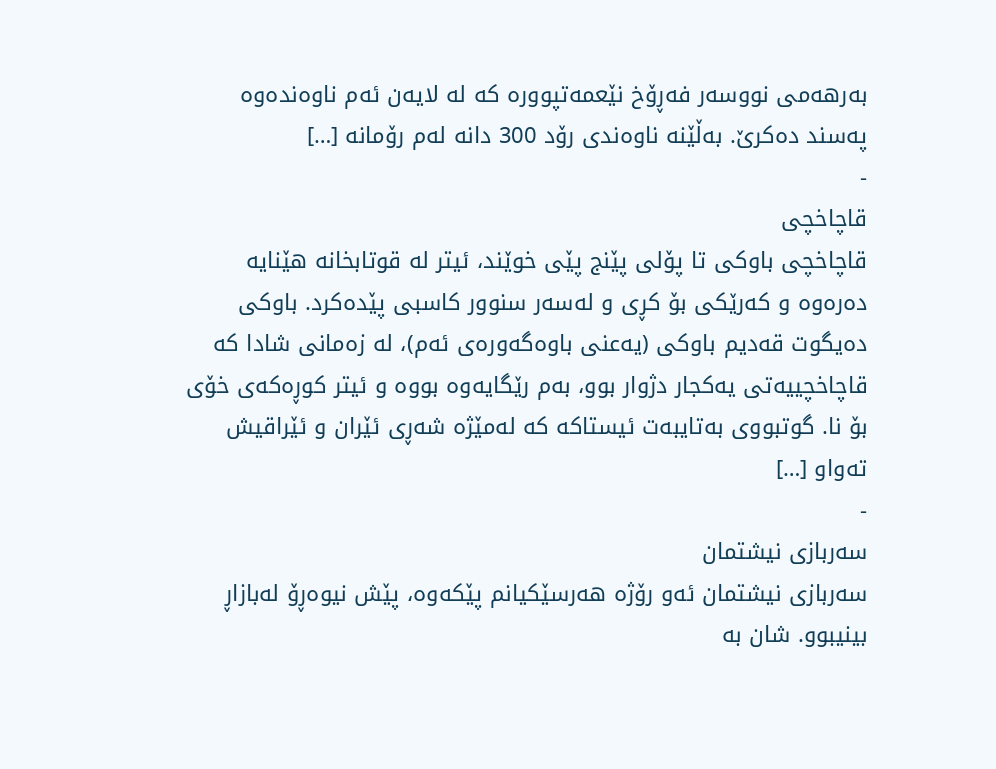بەرهەمی نووسەر فەڕۆخ نێعمەتپوورە کە لە لایەن ئەم ناوەندەوە پەسند دەکرێ. بەڵێنە ناوەندی رۆد 300 دانە لەم رۆمانە […]
-
قاچاخچی
قاچاخچی باوکی تا پۆلی پێنج پێی خوێند، ئیتر لە قوتابخانە هێنایە دەرەوە و کەرێکی بۆ کڕی و لەسەر سنوور کاسبی پێدەکرد. باوکی دەیگوت قەدیم باوکی (یەعنی باوەگەورەی ئەم)، لە زەمانی شادا کە قاچاخچییەتی یەکجار دژوار بوو، بەم رێگایەوە بووە و ئیتر کوڕەکەی خۆی بۆ نا. گوتبووی بەتایبەت ئیستاکە کە لەمێژە شەڕی ئێران و ئێراقیش تەواو […]
-
سەربازی نیشتمان
سەربازی نیشتمان ئەو رۆژە هەرسێکیانم پێکەوە، پێش نیوەڕۆ لەبازاڕ بینیبوو. شان بە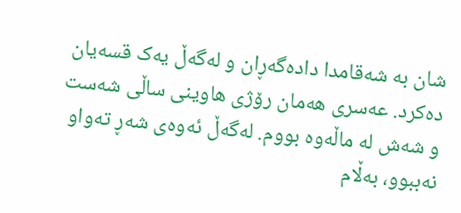شان بە شەقامدا دادەگەڕان و لەگەڵ یەک قسەیان دەکرد. عەسری هەمان رۆژی هاوینی ساڵی شەست و شەش لە ماڵەوە بووم. لەگەڵ ئەوەی شەڕ تەواو نەببوو، بەڵام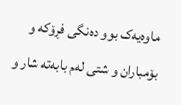ماوەیەک بوو دەنگی فڕۆکە و بۆمباران و شتی لەم بابەتە شار و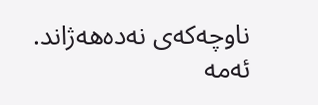ناوچەکەی نەدەهەژاند. ئەمە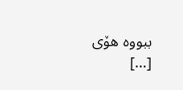ببووە هۆی […]